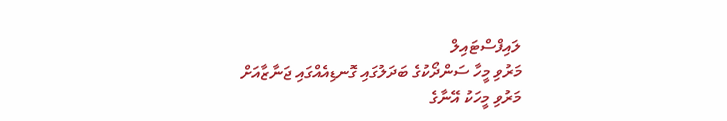ލައިފްސްޓައިލް
މަރުވި މީހާ ސަންދޯކުގެ ބަދަލުގައި ގޮނޑިއެއްގައި ޖަނާޒާއަށް
މަރުވި މީހަކު އޭނާގެ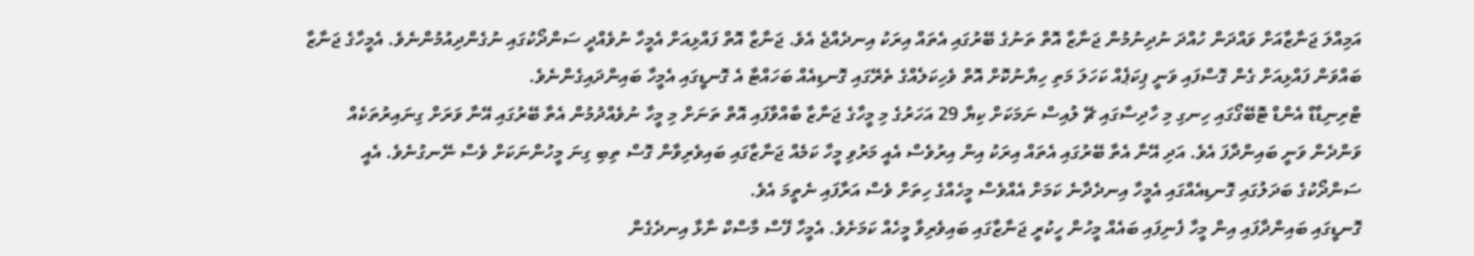އަމިއްލަ ޖަނާޒާއަށް ވައްދަން ހުއްދަ ނުދިނުމުން ޖަނާޒާ އޮތް ތަނުގެ ބޭރުގައި އެތައް އިރަކު އިނދެއްޖެ އެވެ. ޖަނާޒާ އޮތް ފައްޅިއަށް އެމީހާ ނުވެއްދީ ސަންދޯކުގައި ނުގެންދިއުމުންނެވެ. އެމީހާގެ ޖަނާޒާ ބައްވަން ފައްޅިއަށް ގެން ގޮސްފައި ވަނީ ޕިކަޕެއް ކަހަލަ މަތި ހިޔާނުކޮށް އޮތް ވެހިކަލެއްގެ ތެރޭގައި ގޮނޑިއެއް ބަހައްޓާ އެ ގޮނޑީގައި އެމީހާ ބައިންދައިގެންނެވެ.
ޓްރިނިޑާޑް އެންޑް ޓޮބޭގޯގައި ހިނގި މި ހާދިސާގައި ޗޭ ލުއިސް ނަމަކަށް ކިޔާ 29 އަހަރުގެ މި މީހާގެ ޖަނާޒާ ބާއްވާފައި އޮތް ތަނަށް މި މީހާ ނުވެއްދުމުން އެތާ ބޭރުގައި އޭނާ ވަރަށް ގިނައިރުތަކެއް ވަންދެން ވަނީ ބައިންދާފަ އެވެ. އަދި އޭނާ އެތާ ބޭރުގައި އެތައް އިރަކު އިން އިރުވެސް އެއީ މަރުވި މީހާ ކަމެއް ޖަނާޒާގައި ބައިވެރިވާން ގޮސް ތިބި ގިނަ މީހުންނަކަށް ވެސް ނޭނގުނެވެ. އެއީ ސަންދޯކުގެ ބަދަލުގައި ގޮނޑިއެއްގައި އެމީހާ އިނދެދާނެ ކަމަށް އެއްވެސް މީހެއްގެ ހިތަށް ވެސް އަރާފައި ނެތީމަ އެވެ.
ގޮނޑީގައި ބައިންދާފައި އިން މީހާ ފެނިފައި ބައެއް މީހުން ހީކުރީ ޖަނާޒާގައި ބައިވެރިވާ މީހެއް ކަމަށެވެ. އެމީހާ ފޭސް މާސްކް ނާޅާ އިނދެގެން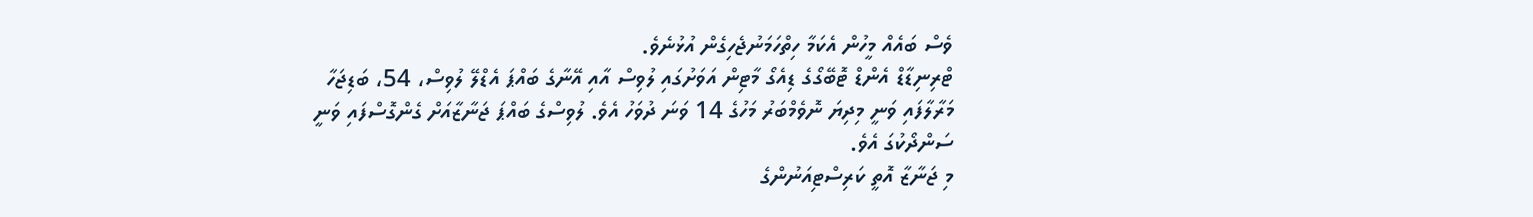ވެސް ބައެއް މީހުން އެކަމާ ހިތްހަމަނުޖެހިގެން އުޅުނެވެ.
ޓްރިނިޑާޑް އެންޑް ޓޮބޭގޯގެ ޑިއެގޯ މާޓިން އަވަށުގައި ލުވިސް އާއި އޭނާގެ ބައްޕަ އެޑްލޭ ލުވިސް، 54، ބަޑިޖަހާ މަރާލާފައި ވަނީ މިދިޔަ ނޮވެމްބަރު މަހުގެ 14 ވަނަ ދުވަހު އެވެ. ލުވިސްގެ ބައްޕަ ޖަނާޒާއަށް ގެންގޮސްފައި ވަނީ ސަންދޯކުގަ އެވެ.
މި ޖަނާޒާ އޮތީ ކަރިސްޓިއަނުންގެ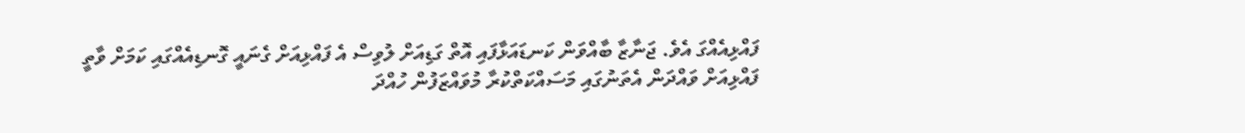ފައްޅިއެއްގަ އެވެ. ޖަނާޒާ ބާއްވަން ކަނޑައަޅާފައި އޮތް ގަޑިއަށް ލުވިސް އެ ފައްޅިއަށް ގެނައީ ގޮނޑިއެއްގައި ކަމަށް ވާތީ ފައްޅިއަށް ވައްދަން އެތަނުގައި މަސައްކަތްކުރާ މުވައްޒަފުން ހުއްދަ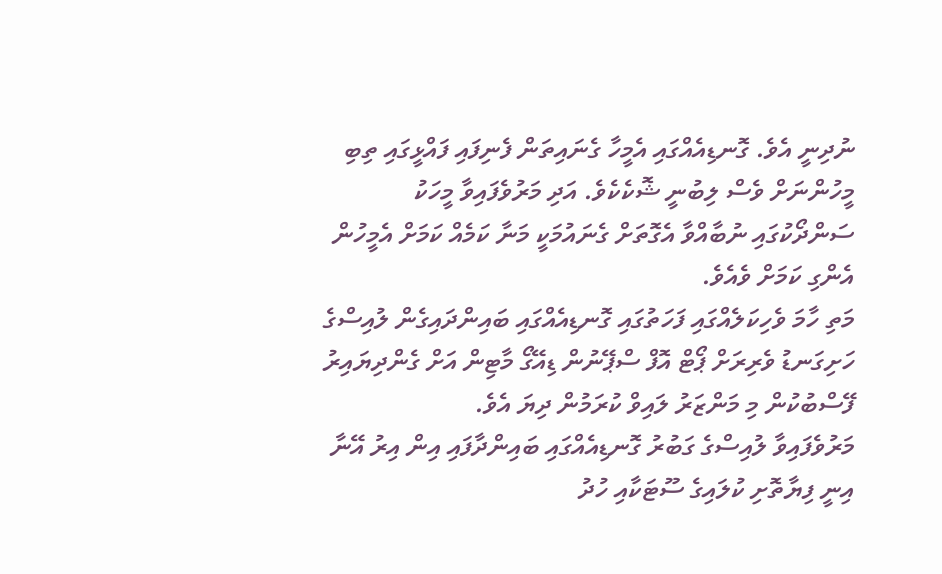ނުދިނީ އެވެ. ގޮނޑިއެއްގައި އެމީހާ ގެނައިތަން ފެނިފައި ފައްޅީގައި ތިބި މީހުންނަށް ވެސް ލިބުނީ ޝޮކެކެވެ. އަދި މަރުވެފައިވާ މީހަކު ސަންދޯކުގައި ނުބާއްވާ އެގޮތަށް ގެނައުމަކީ މަނާ ކަމެއް ކަމަށް އެމީހުން އެންގި ކަމަށް ވެއެވެ.
މަތި ހާމަ ވެހިކަލެއްގައި ފަހަތުގައި ގޮނޑިއެއްގައި ބައިންދައިގެން ލުއިސްގެ ހަށިގަނޑު ވެރިރަށް ޕޯޓް އޮފް ސްޕޭނުން ޑިއޭގޯ މާޓިން އަށް ގެންދިޔައިރު ފޭސްބުކުން މި މަންޒަރު ލައިވް ކުރަމުން ދިޔަ އެވެ.
މަރުވެފައިވާ ލުއިސްގެ ގަބުރު ގޮނޑިއެއްގައި ބައިންދާފައި އިން އިރު އޭނާ އިނީ ފިޔާތޮށި ކުލައިގެ ސޫޓަކާއި ހުދު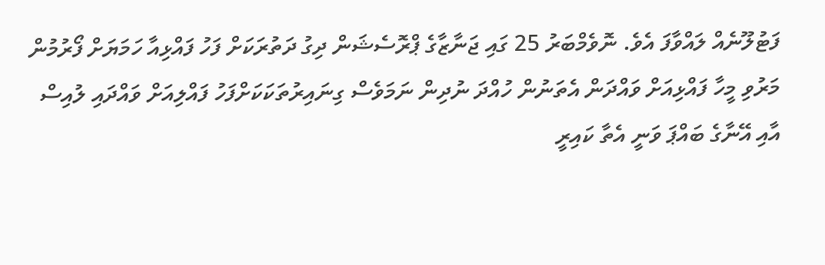ފަޓުލޫނެއް ލައްވާފަ އެވެ. ނޮވެމްބަރު 25 ގައި ޖަނާޒާގެ ޕްރޮސެޝަން ދިގު ދަތުރަކަށް ފަހު ފައްޅިއާ ހަމަޔަށް ފޯރުމުން މަރުވި މީހާ ފައްޅިއަށް ވައްދަން އެތަނުން ހުއްދަ ނުދިން ނަމަވެސް ގިނައިރުތަކަކަށްފަހު ފައްލިއަށް ވައްދައި ލުއިސް އާއި އޭނާގެ ބައްޕަ ވަނީ އެތާ ކައިރީ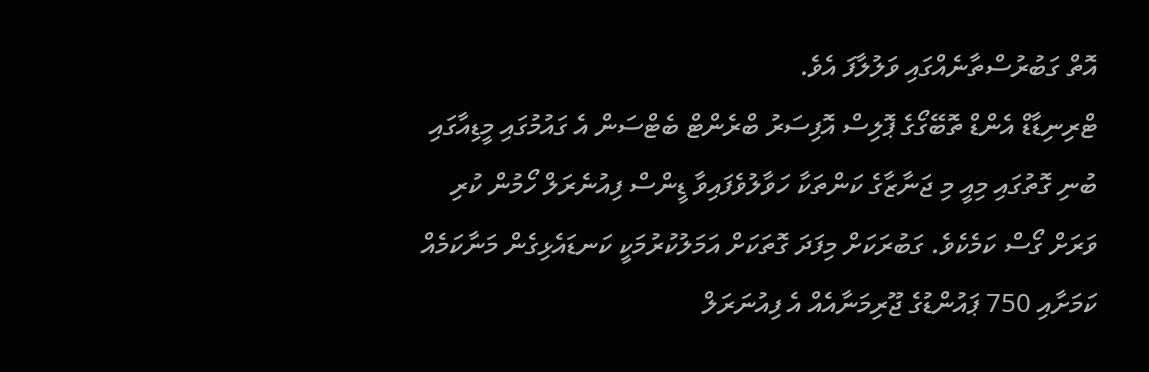އޮތް ގަބުރުސްތާނެއްގައި ވަލުލާފަ އެވެ.
ޓްރިނިޑާޑް އެންޑް ތޮބޭގޯގެ ޕޮލިސް އޮފިސަރު ބްރެންޓް ބެޓްސަން އެ ގައުމުގައި މީޑިއާގައި ބުނި ގޮތުގައި މިއީ މި ޖަނާޒާގެ ކަންތަކާ ހަވާލުވެފައިވާ ޑީންސް ފިއުނެރަލް ހޯމުން ކުރި ވަރަށް ގޯސް ކަމެކެވެ. ގަބުރަކަށް މިފަދަ ގޮތަކަށް އަމަލުކުރުމަކީ ކަނޑައެޅިގެން މަނާކަމެއް ކަމަށާއި 750 ޕައުންޑުގެ ޖޫރިމަނާއެއް އެ ފިއުނަރަލް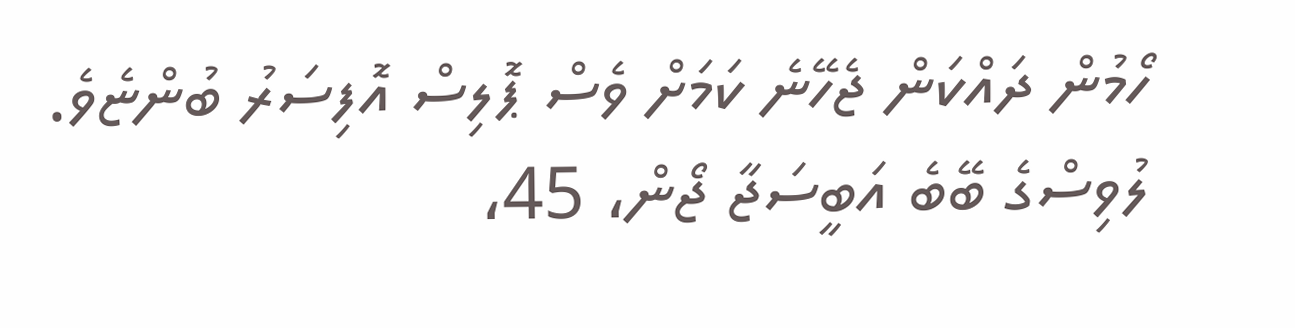ހޯމުން ދައްކަން ޖެހޭނެ ކަމަށް ވެސް ޕޮލިސް އޮފިސަރު ބުންޏެވެ.
ލުވިސްގެ ބޭބެ އަބީސަޖާ ޖޯން، 45،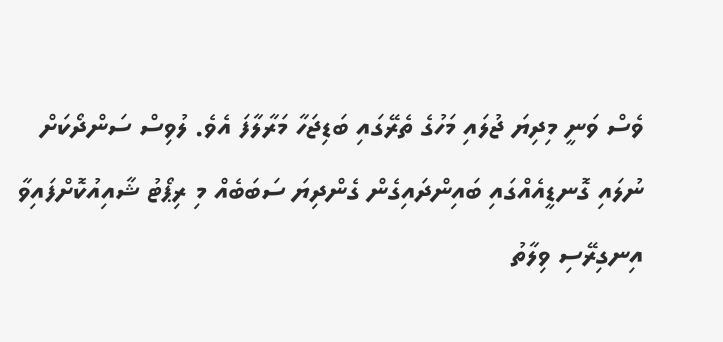ވެސް ވަނީ މިދިޔަ ޖުލައި މަހުގެ ތެރޭގައި ބަޑިޖަހާ މަރާލާފަ އެވެ. ލުވިސް ސަންދޯކަށް ނުލައި ގޮނޑީއެއްގައި ބައިންދައިގެން ގެންދިޔަ ސަބަބެއް މި ރިޕޯޓު ޝާއިއުކޮށްފައިވާ އިނގިރޭސި ވިލާތު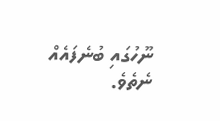ނޫހުގައި ބުނެފައެއް ނެތެވެ.